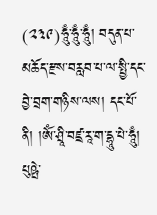(༢༣༩)ཧཱུྃ་ཧཱུྃ་ཧཱུྃ། བདུན་པ་མཆོད་རྫས་བརླབ་པ་ལ་སྤྱི་དང་བྱེ་བྲག་གཉིས་ལས། དང་པོ་ནི། །ཨོཾ་ཤྲཱི་བཛྲ་རཱ་ག་དྷཱུ་པེ་ཧཱུྃ། པུཥྤེ་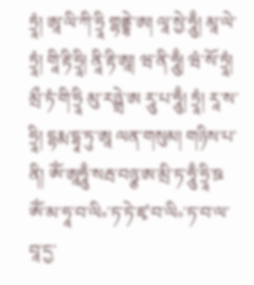ཏྲཱཾ། ཨཱ་ལི་ཀི་ཧྲཱི གྷནྡྷེ་ཨ། ལཱ་སྱེ་ཧཱུྃ། མཱ་ལེ་ཏྲཱཾ། གཱི་རྟི་ཧྲཱི། ནཱི་རྟི་ཨཱ། ཝ་ནི་ཧཱུྃ། ཝཾ་སོ་ཏྲཱཾ། མྲྀ་ཏཾ་གི་ཧྲཱི མུ་རཉྒྲེ་ཨ རཱུ་པ་ཧཱུྃ། ཏྲཱཾ། རཱ་ས་ཧྲཱི། དྷརྨ་དྷཱ་ཏུ་ཨཱ ལན་གསུམ། གཉིས་པ་ནི། ཨོཾ་ཨཱཧཱུྃ་སརྦ་བཉྩ་ཨ་མྲི་ཏ་ཧཱུྃ་ཧྲཱི་ཋ ཨོཾ་མ་ཧཱ་བ་ལི༚་ཏ་ཏེ་ཛྭ་བ་ལི༚་ཏ་བ་ལ་བཱ་དྱ་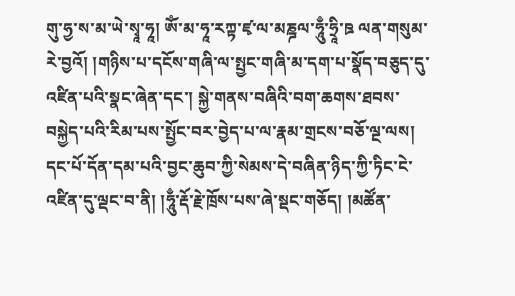གུ་ཧྱ་ས་མ་ཡེ་སྭཱ་ཧཱ། ཨོཾ་མ་ཧཱ་རཀྟ་ཛྭ་ལ་མཎྜལ་ཧཱུྃ་ཧྲཱི་ཋ ལན་གསུམ་རེ་བྱའོ། །གཉིས་པ་དངོས་གཞི་ལ་སྤྱང་གཞི་མ་དག་པ་སྣོད་བཅུད་དུ་འཛིན་པའི་སྣང་ཞེན་དང་། སྐྱེ་གནས་བཞིའི་བག་ཆགས་ཐབས་བསྐྱེད་པའི་རིམ་པས་སྤྱོང་བར་བྱེད་པ་ལ་རྣམ་གྲངས་བཅོ་ལྔ་ལས། དང་པོ་དོན་དམ་པའི་བྱང་ཆུབ་ཀྱི་སེམས་དེ་བཞིན་ཉིད་ཀྱི་ཏིང་ངེ་འཛིན་དུ་ལྡང་བ་ནི། །ཧཱུྃ་རྡོ་རྗེ་ཁྲོས་པས་ཞེ་སྡང་གཅོད། །མཚོན་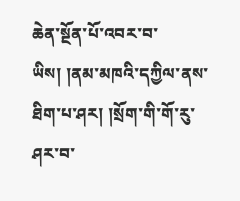ཆེན་སྔོན་པོ་འབར་བ་ཡིས། །ནམ་མཁའི་དཀྱིལ་ནས་ཐིག་པ་ཤར། །སྲོག་གི་གོ་རུ་ཤར་བ་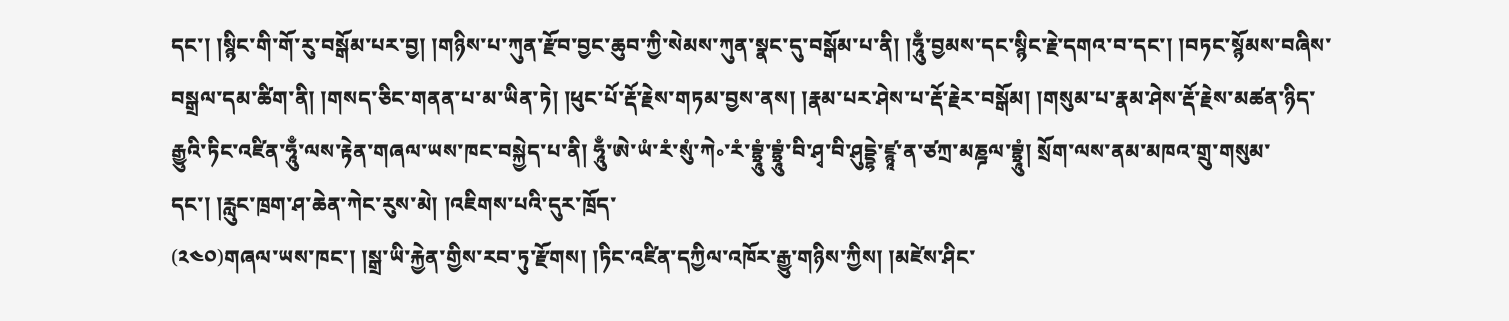དང་། །སྙིང་གི་གོ་རུ་བསྒོམ་པར་བྱ། །གཉིས་པ་ཀུན་རྫོབ་བྱང་ཆུབ་ཀྱི་སེམས་ཀུན་སྣང་དུ་བསྒོམ་པ་ནི། །ཧཱུྃ་བྱམས་དང་སྙིང་རྗེ་དགའ་བ་དང་། །བཏང་སྙོམས་བཞིས་བསྒྲལ་དམ་ཚིག་ནི། །གསད་ཅིང་གནན་པ་མ་ཡིན་ཏེ། །ཕུང་པོ་རྡོ་རྗེས་གཏམ་བྱས་ནས། །རྣམ་པར་ཤེས་པ་རྡོ་རྗེར་བསྒོམ། །གསུམ་པ་རྣམ་ཤེས་རྡོ་རྗེས་མཚན་ཉིད་རྒྱུའི་ཏིང་འཛིན་ཧཱུྃ་ལས་རྟེན་གཞལ་ཡས་ཁང་བསྐྱེད་པ་ནི། ཧཱུྃ་ཨེ་ཡཾ་རཾ་སུཾ་ཀེ༚་རཾ་བྷྲཱུཾ་བྷྲཱུཾ་བི་ཤྭ་བི་ཤུདྡྷེ་ཛྙཱ་ན་ཙཀྲ་མཎྜལ་བྷྲཱུཾ། སྲོག་ལས་ནམ་མཁའ་གྲུ་གསུམ་དང་། །རླུང་ཁྲག་ཤ་ཆེན་ཀེང་རུས་མེ། །འཇིགས་པའི་དུར་ཁྲོད་
(༢༤༠)གཞལ་ཡས་ཁང་། །སྒྲ་ཡི་རྐྱེན་གྱིས་རབ་ཏུ་རྫོགས། །ཏིང་འཛིན་དཀྱིལ་འཁོར་རྒྱུ་གཉིས་ཀྱིས། །མཛེས་ཤིང་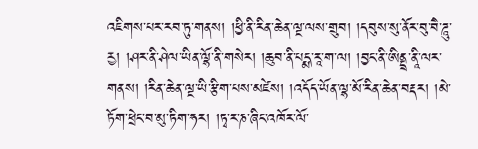འཇིགས་པར་རབ་ཏུ་གནས། །ཕྱི་ནི་རིན་ཆེན་ལྔ་ལས་གྲུབ། །དབུས་སུ་ནོར་བུ་བཻ་ཌཱུ་རྱ། །ཤར་ནི་ཤེལ་ཡིན་ལྷོ་ནི་གསེར། །ཆུབ་ནི་པདྨ་རཱ་ག་ལ། །བྱང་ནི་ཨིནྡྲ་ནཱི་ལར་གནས། །རིན་ཆེན་ལྔ་ཡི་རྩིག་པས་མཛེས། །འདོད་ཡོན་ལྷ་མོ་རིན་ཆེན་བརྡར། །མེ་ཏོག་ཕྲེང་བ་མུ་ཏིག་ཧར། །ཏྭ་ར་ཎ་ཞིང་འཁོར་ལོ་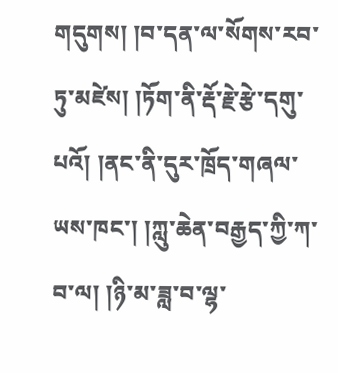གདུགས། །བ་དན་ལ་སོགས་རབ་ཏུ་མཛེས། །ཏོག་ནི་རྡོ་རྗེ་རྩེ་དགུ་པའོ། །ནང་ནི་དུར་ཁྲོད་གཞལ་ཡས་ཁང་། །ཀླུ་ཆེན་བརྒྱད་ཀྱི་ཀ་བ་ལ། །ཉི་མ་ཟླ་བ་ལྷ་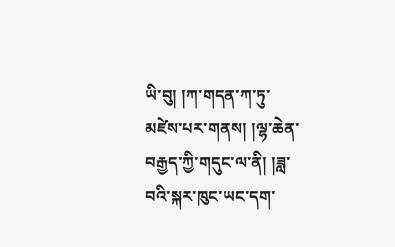ཡི་བུ། །ཀ་གདན་ཀ་ཏུ་མཛེས་པར་གནས། །ལྷ་ཆེན་བརྒྱད་ཀྱི་གདུང་ལ་ནི། །ཟླ་བའི་སྐར་ཁུང་ཡང་དག་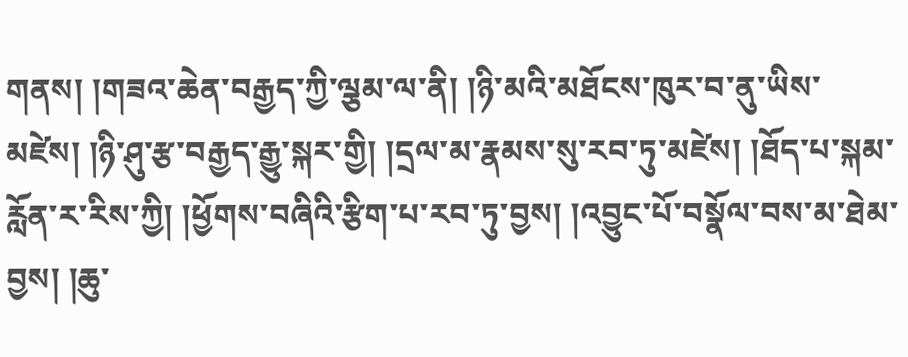གནས། །གཟའ་ཆེན་བརྒྱད་ཀྱི་ལྕམ་ལ་ནི། །ཉི་མའི་མཐོངས་ཁུར་བ་ནུ་ཡིས་མཛེས། །ཉི་ཤུ་རྩ་བརྒྱད་རྒྱུ་སྐར་གྱི། །དྲལ་མ་རྣམས་སུ་རབ་ཏུ་མཛེས། །ཐོད་པ་སྐམ་རློན་ར་རིས་ཀྱི། །ཕྱོགས་བཞིའི་རྩིག་པ་རབ་ཏུ་བྱས། །འབྱུང་པོ་བསྣོལ་བས་མ་ཐེམ་བྱས། །ཆུ་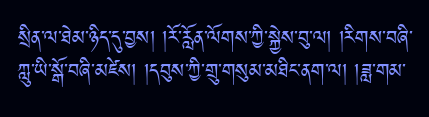སྲིན་ལ་ཐེམ་ཉིད་དུ་བྱས། །རོ་རློན་ལོགས་ཀྱི་སྐྱེས་བུ་ལ། །རིགས་བཞི་ཀླུ་ཡི་སྒོ་བཞི་མཛེས། །དབུས་ཀྱི་གྲུ་གསུམ་མཐིང་ནག་ལ། །ཟླ་གམ་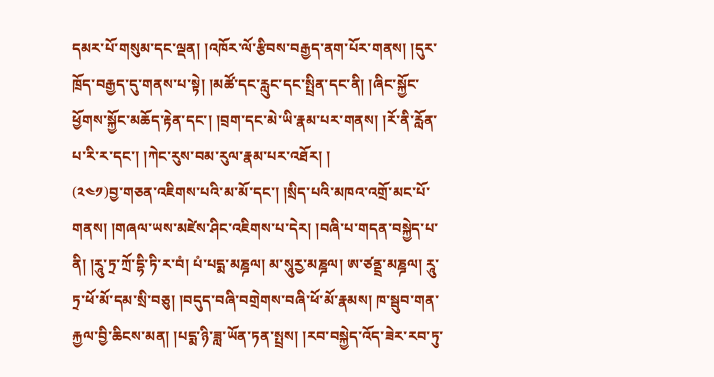དམར་པོ་གསུམ་དང་ལྡན། །འཁོར་ལོ་རྩིབས་བརྒྱད་ནག་པོར་གནས། །དུར་ཁྲོད་བརྒྱད་དུ་གནས་པ་སྟེ། །མཚོ་དང་རླུང་དང་སྤྲིན་དང་ནི། །ཞིང་སྐྱོང་ཕྱོགས་སྐྱོང་མཆོད་རྟེན་དང་། །བྲག་དང་མེ་ཡི་རྣམ་པར་གནས། །རོ་ནི་རློན་པ་རི་ར་དང་། །ཀེང་རུས་བམ་རུལ་རྣམ་པར་འཐོར། །
(༢༤༡)བྱ་གཅན་འཇིགས་པའི་མ་མོ་དང་། །སྲིད་པའི་མཁའ་འགྲོ་མང་པོ་གནས། །གཞལ་ཡས་མཛེས་ཤིང་འཇིགས་པ་དེར། །བཞི་པ་གདན་བསྐྱེད་པ་ནི། །རཱུ་ཏྲ་ཀྲོ་དྷི་ཏི་ར་བཾ། པཾ་པདྨ་མཎྜལ། མ་སཱུརྱ་མཎྜལ། ཨ་ཙནྡྲ་མཎྜལ། རཱུ་ཏྲ་ཕོ་མོ་དམ་སྲི་བཅུ། །བདུད་བཞི་བགྲེགས་བཞི་ཕོ་མོ་རྣམས། ཁ་སྦུབ་གན་རྐྱལ་བྱི་ཆིངས་མན། །པདྨ་ཉི་ཟླ་ཡོན་ཏན་སྤྲས། །རབ་བསྐྱེད་འོད་ཟེར་རབ་ཏུ་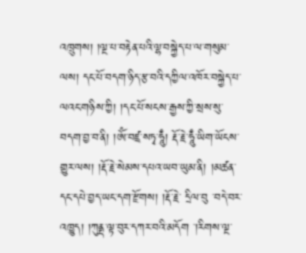འཁྲུགས། །ལྔ་པ་བརྟེན་པའི་ལྷ་བསྐྱེད་པ་ལ་གསུམ་ལས། དང་པོ་བདག་ཉིད་རྩ་བའི་དཀྱིལ་འཁོར་བསྐྱེད་པ་ལའང་གཉིས་ཀྱི། །དང་པོ་སངས་རྒྱས་ཀྱི་སྲས་སུ་བདག་བྱ་བ་ནི། །ཨོཾ་བཛྲ་སཏྭ་ཧཱུྃ། རྡོ་རྗེ་ཧཱུྃ་ཡིག་ཡོངས་གྱུར་ལས། །རྡོ་རྗེ་སེམས་དཔའ་ཡབ་ཡུམ་ནི། །མཚན་དང་དཔེ་བྱད་ཡང་དག་རྫོགས། །རྡོ་རྗེ་ དྲིལ་བུ ་བདེ་བར་འཁྱུད། །ཀུནྡ་ལྟ་བུར་དཀར་བའི་མདོག ་།རིགས་ལྔ་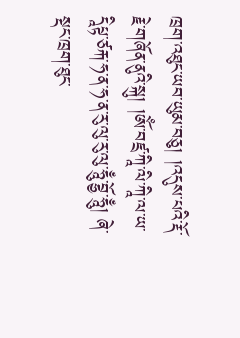ཁྲག་འཐུང་ཡབ་ཡུམ་བཅུ། །འདུས་པའི་རྡོ་རྗེ་གཞོན་ནུའི་སྐུ། །ཨོཾ་བཛྲ་ཀཱི་ལི་ཀཱི་ལ་ཡ་དཱིཔྟ་ཙརྐ་ཧ་ན་ཧ་ན་རུ་ལུ་རུ་ལུ་ཧཱུྃ་བྷྱོ་ཧཱུྃ། ཞེ་སྡང་ཁྲག་ཐུང་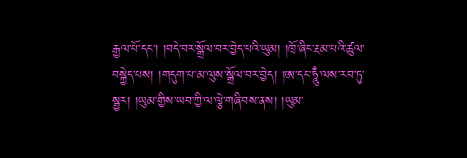རྒྱལ་པོ་དང་། །བདེ་བར་སྒྲོལ་བར་བྱེད་པའི་ཡུམ། །ཁྲོ་ཞིང་རྔམ་པའི་ཚུལ་བསྐྱེད་པས། །གདུག་པ་མ་ལུས་སྒྲོལ་བར་བྱེད། །ཨ་དང་ཧཱུྃ་ལས་རབ་ཏུ་སྦྱར། །ཡུམ་གྱིས་ཡབ་ཀྱི་ལ་ལྕེ་གཞིབས་ནས། །ཡུམ་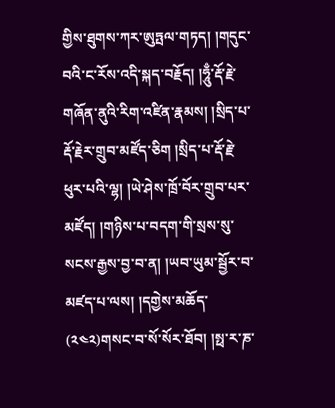གྱིས་ཐུགས་ཀར་ཨུཏྤལ་གཏད། །གདུང་བའི་ང་རོས་འདི་སྐད་བརྗོད། །ཧཱུྃ་རྡོ་རྗེ་གཞོན་ནུའི་རིག་འཛིན་རྣམས། །སྲིད་པ་རྡོ་རྗེར་གྲུབ་མཛོད་ཅིག །སྲིད་པ་རྡོ་རྗེ་ཕུར་པའི་ལྷ། །ཡེ་ཤེས་ཁྲོ་བོར་གྲུབ་པར་མཛོད། །གཉིས་པ་བདག་གི་སྲས་སུ་སངས་རྒྱས་བྱ་བ་ན། །ཡབ་ཡུམ་སྦྱོར་བ་མཛད་པ་ལས། །དགྱེས་མཆོད་
(༢༤༢)གསང་བ་སོ་སོར་ཐོབ། །སྥ་ར་ཎ་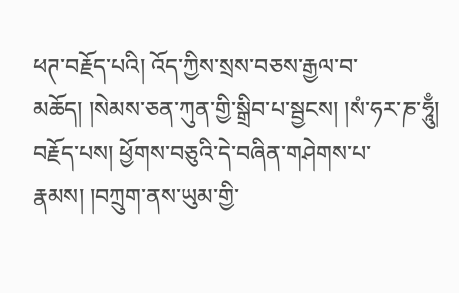ཕཊ་བརྗོད་པའི། འོད་ཀྱིས་སྲས་བཅས་རྒྱལ་བ་མཆོད། །སེམས་ཅན་ཀུན་གྱི་སྒྲིབ་པ་སྦྱངས། །སཾ་ཧར་ཎ་ཧཱུྃ། བརྗོད་པས། ཕྱོགས་བཅུའི་དེ་བཞིན་གཤེགས་པ་རྣམས། །བཀྲུག་ནས་ཡུམ་གྱི་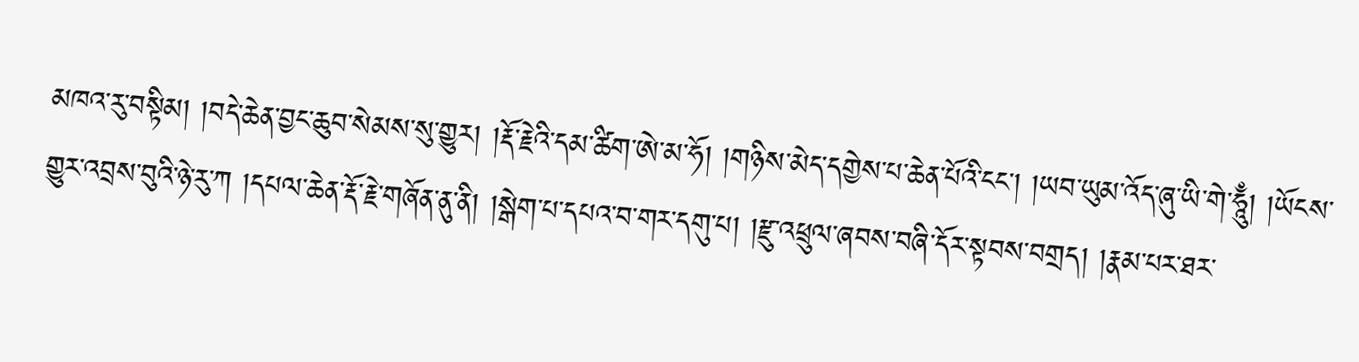མཁའ་རུ་བསྟིམ། །བདེ་ཆེན་བྱང་ཆུབ་སེམས་སུ་གྱུར། །རྡོ་རྗེའི་དམ་ཚིག་ཨེ་མ་ཧོ། །གཉིས་མེད་དགྱེས་པ་ཆེན་པོའི་ངང་། །ཡབ་ཡུམ་འོད་ཞུ་ཡི་གེ་ཧཱུྃ། །ཡོངས་གྱུར་འབྲས་བུའི་ཉེ་རུ་ཀ །དཔལ་ཆེན་རྡོ་རྗེ་གཞོན་ནུ་ནི། །སྒེག་པ་དཔའ་བ་གར་དགུ་པ། །རྫུ་འཕྲུལ་ཞབས་བཞི་དོར་སྟབས་བགྲད། །རྣམ་པར་ཐར་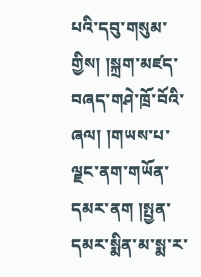པའི་དབུ་གསུམ་གྱིས། །སྐྲག་མཛད་བཞད་གཤེ་ཁྲོ་བོའི་ཞལ། །གཡས་པ་ལྗང་ནག་གཡོན་དམར་ནག །སྤྱན་དམར་སྨིན་མ་སྨ་ར་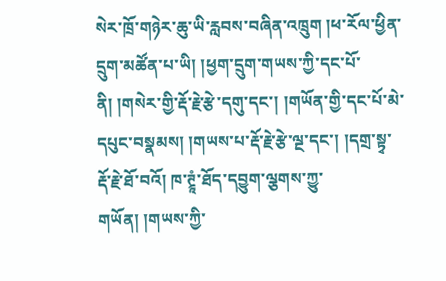སེར་ཁྲོ་གཉེར་ཆུ་ཡི་རླབས་བཞིན་འཁྲུག །ཕ་རོལ་ཕྱིན་དྲུག་མཚོན་པ་ཡི། །ཕྱག་དྲུག་གཡས་ཀྱི་དང་པོ་ནི། །གསེར་གྱི་རྡོ་རྗེ་རྩེ་དགུ་དང་། །གཡོན་གྱི་དང་པོ་མེ་དཔུང་བསྣམས། །གཡས་པ་རྡོ་རྗེ་རྩེ་ལྔ་དང་། །དགྲ་སྟྭ་རྡོ་རྗེ་ཐོ་བའོ། ཁ་ཊྲཱཾ་ཐོད་དབྱུག་ལྕགས་ཀྱུ་གཡོན། །གཡས་ཀྱི་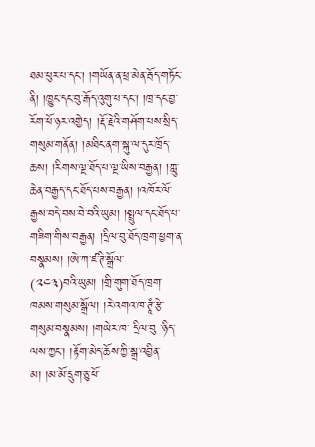ཐམ་ཕུར་པ་དང་། །གཡོན་ན་ཕྲ་མེན་རྦོད་གཏོང་ནི། །ཁྱུང་དང་བུ་རྒོད་འུགུ་པ་དང་། །ཁྲ་དང་བྱ་རོག་ཕོ་ཉར་འགྱེད། །རྡོ་རྗེའི་གཤོག་པས་སྲིད་གསུམ་གནོན། །མཐིང་ནག་སྐུ་ལ་དུར་ཁྲོད་ཆས། །རིགས་ལྔ་ཐོད་པ་ལྔ་ཡིས་བརྒྱན། །ཀླུ་ཆེན་བརྒྱད་དང་ཐོད་པས་བརྒྱན། །འཁོར་ལོ་རྒྱས་བདེ་བས་བེ་བའི་ཡུམ། །སྤྲུལ་དང་ཐོད་པ་གཟིག་གིས་བརྒྱན། །དྲིལ་བུ་ཐོད་ཁྲག་ཕྱག་ན་བསྣམས། །ཨེ་ཀ་ཛ་ཊི་སྒྲོལ་
(༢༤༣)བའི་ཡུམ། །གྲི་གུག་ཐོད་ཁྲག་ཁམས་གསུམ་སྒྲོལ། །རེ་འགའ་ཁ་ཊཱཾ་རྩེ་གསུམ་བསྣམས། །གཡེར་ཁ་ དྲིལ་བུ ་ཉིད་ལས་ཀྱང་། །རྟོག་མེད་ཆོས་ཀྱི་སྒྲ་འབྱིན་མ། །མ་མོ་དྲུག་ཅུ་ཕོ་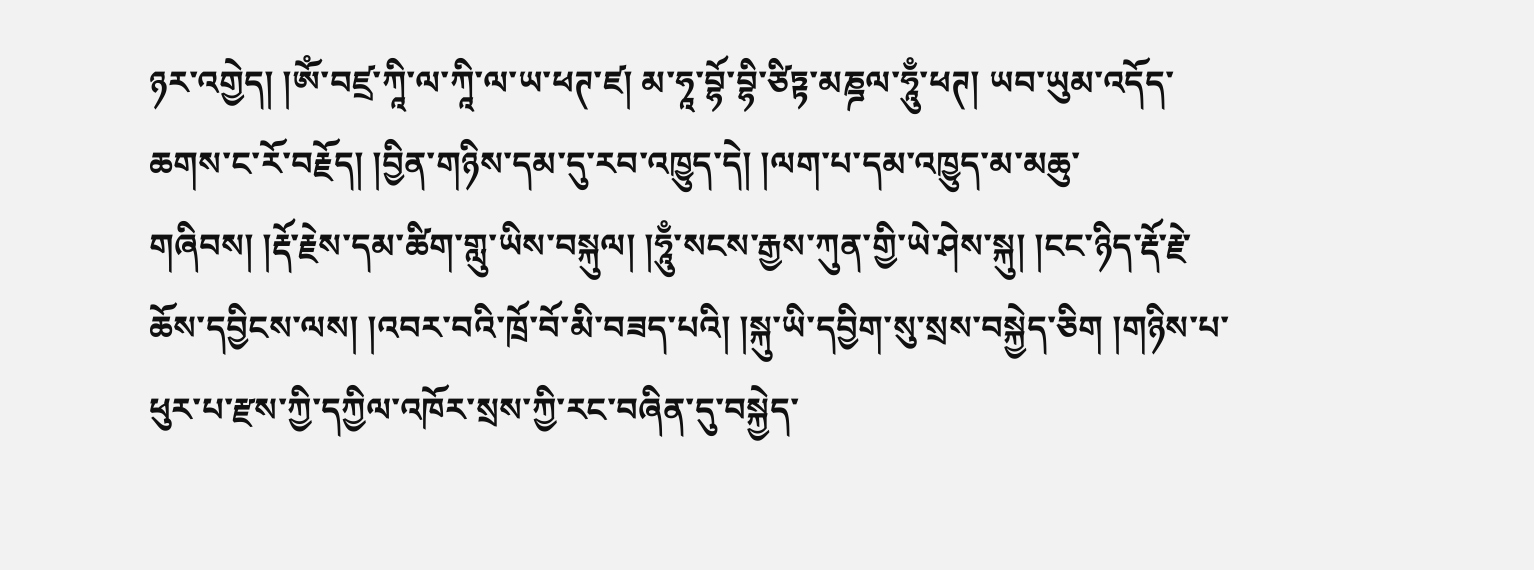ཉར་འགྱེད། །ཨོཾ་བཛྲ་ཀཱི་ལ་ཀཱི་ལ་ཡ་ཕཊ་ཛ། མ་ཧཱ་བྷོ་བྷི་ཙིཏྟ་མཎྜལ་ཧཱུྃ་ཕཊ། ཡབ་ཡུམ་འདོད་ཆགས་ང་རོ་བརྗོད། །བྱིན་གཉིས་དམ་དུ་རབ་འཁྱུད་དེ། །ལག་པ་དམ་འཁྱུད་མ་མཆུ་གཞིབས། །རྡོ་རྗེས་དམ་ཚིག་གླུ་ཡིས་བསྐུལ། །ཧཱུྃ་སངས་རྒྱས་ཀུན་གྱི་ཡེ་ཤེས་སྐུ། །ངང་ཉིད་རྡོ་རྗེ་ཆོས་དབྱིངས་ལས། །འབར་བའི་ཁྲོ་བོ་མི་བཟད་པའི། །སྐུ་ཡི་དབྱིག་སུ་སྲས་བསྐྱེད་ཅིག །གཉིས་པ་ཕུར་པ་རྫས་ཀྱི་དཀྱིལ་འཁོར་སྲས་ཀྱི་རང་བཞིན་དུ་བསྐྱེད་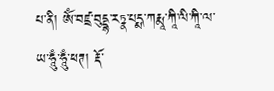པ་ནི། ཨོཾ་བཛྲ་བུདྡྷ་རཏྣ་པདྨ་ཀརྨཱ་ཀཱི་ལི་ཀཱི་ལ་ཡ་ཧཱུྃ་ཧཱུྃ་ཕཊ། རྡོ་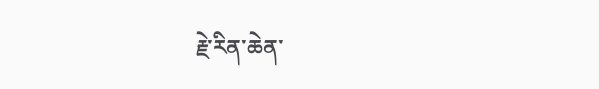རྗེ་རིན་ཆེན་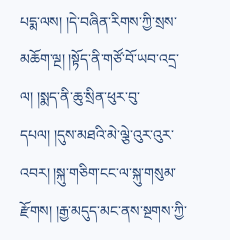པདྨ་ལས། །དེ་བཞིན་རིགས་ཀྱི་སྲས་མཆོག་ལྔ། །སྟོད་ནི་གཙོ་བོ་ཡབ་འདྲ་ལ། །སྨད་ནི་ཆུ་སྲིན་ཕུར་བུ་དཔལ། །དུས་མཐའི་མེ་ལྕེ་འུར་འུར་འབར། །སྐུ་གཅིག་ངང་ལ་སྐུ་གསུམ་རྫོགས། །རྒྱ་མདུད་མང་ནས་སྔགས་ཀྱི་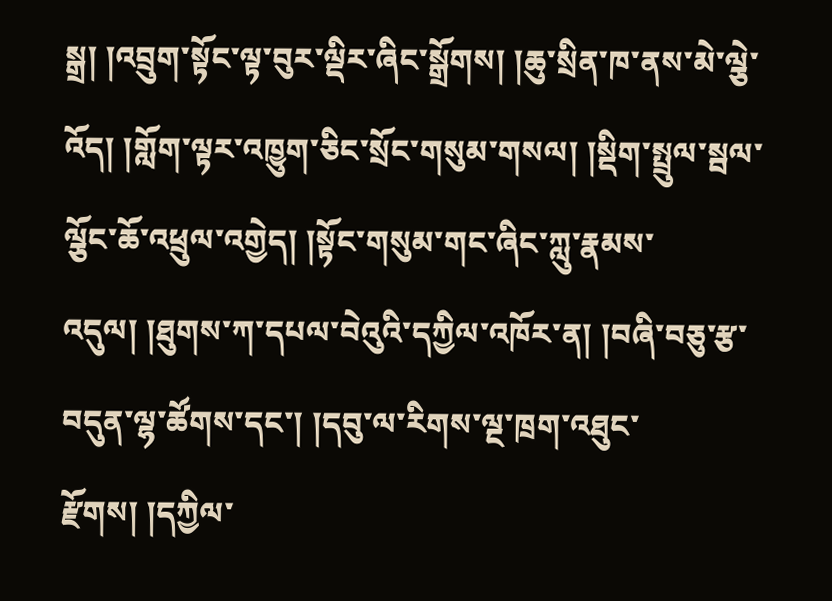སྒྲ། །འབྲུག་སྟོང་ལྟ་བུར་ལྡིར་ཞིང་སྒྲོགས། །ཆུ་སྲིན་ཁ་ནས་མེ་ལྕེ་འོད། །གློག་ལྟར་འཁྱུག་ཅིང་སྲོང་གསུམ་གསལ། །སྡིག་སྤྲུལ་སྦལ་ལྕོང་ཆོ་འཕྲུལ་འགྱེད། །སྟོང་གསུམ་གང་ཞིང་ཀླུ་རྣམས་འདུལ། །ཐུགས་ཀ་དཔལ་བེའུའི་དཀྱིལ་འཁོར་ན། །བཞི་བཅུ་རྩ་བདུན་ལྷ་ཚོགས་དང་། །དབུ་ལ་རིགས་ལྔ་ཁྲག་འཐུང་རྫོགས། །དཀྱིལ་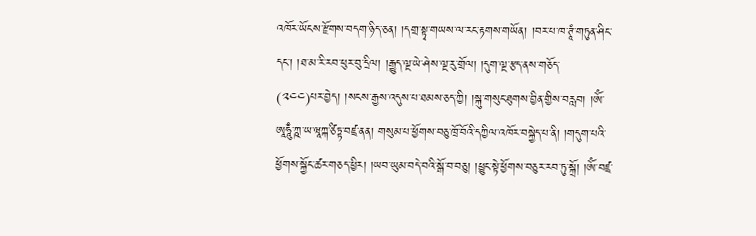འཁོར་ཡོངས་རྫོགས་བདག་ཉིད་ཅན། །དགྲ་སྟྭ་གཡས་ལ་རང་རྟགས་གཡོན། །བར་པ་ཁ་ཊཱཾ་གཏུན་ཤིང་དང་། །ཐ་མ་རི་རབ་ཕུར་བུ་དྲིལ། །རྒྱུད་ལྔ་ཡེ་ཤེས་ལྔ་རུ་གྲོལ། །དུག་ལྔ་རྩད་ནས་གཅོད་
(༢༤༤)པར་བྱེད། །སངས་རྒྱས་འདུས་པ་ཐམས་ཅད་ཀྱི། །སྐུ་གསུང་ཐུགས་བྱིན་གྱིས་བརླབ། །ཨོཾ་ཨཱཧཱུྃ་ཀྵ་ཡ་ཝཱཀྐ་ཙིཏྟ་བཛྲ་ནན། གསུམ་པ་ཕྱོགས་བཅུ་ཁྲོ་བོའི་དཀྱིལ་འཁོར་བསྐྱེད་པ་ནི། །གདུག་པའི་ཕྱོགས་སྐྱོང་ཚར་གཅད་ཕྱིར། །ཡབ་ཡུམ་བདེ་བའི་སྒོ་བ་བཅུ། །ཕྱུང་སྟེ་ཕྱོགས་བཅུར་རབ་ཏུ་སྐྲོ། །ཨོཾ་བཛྲ་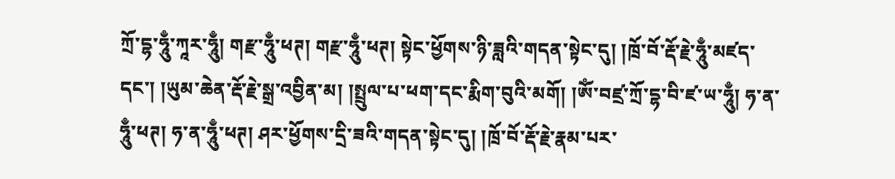ཀྲོ་དྷ་ཧཱུྃ་ཀཱར་ཧཱུྃ། གརྫ་ཧཱུྃ་ཕཊ། གརྫ་ཧཱུྃ་ཕཊ། སྟེང་ཕྱོགས་ཉི་ཟླའི་གདན་སྟེང་དུ། །ཁྲོ་བོ་རྡོ་རྗེ་ཧཱུྃ་མཛད་དང་། །ཡུམ་ཆེན་རྡོ་རྗེ་སྒྲ་འབྱིན་མ། །སྤྲུལ་པ་ཕག་དང་རྨིག་བུའི་མགོ། །ཨོཾ་བཛྲ་ཀྲོ་དྷ་བི་ཛ་ཡ་ཧཱུྃ། ཧ་ན་ཧཱུྃ་ཕཊ། ཧ་ན་ཧཱུྃ་ཕཊ། ཤར་ཕྱོགས་དྲི་ཟའི་གདན་སྟེང་དུ། །ཁྲོ་བོ་རྡོ་རྗེ་རྣམ་པར་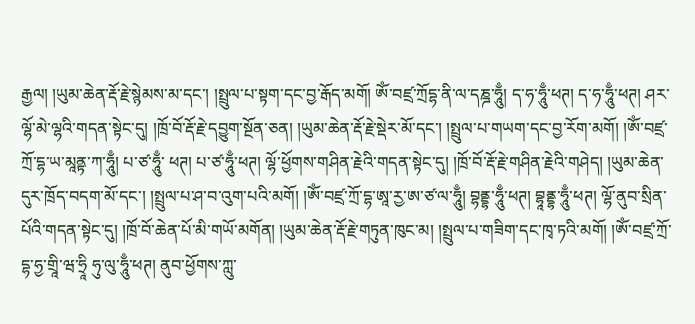རྒྱལ། །ཡུམ་ཆེན་རྡོ་རྗེ་སྙེམས་མ་དང་། །སྤྲུལ་པ་སྟག་དང་བྱ་རྒོད་མགོ། ཨོཾ་བཛྲ་ཀྲོདྷ་ནི་ལ་དཎྜ་ཧཱུྃ། ད་ཧ་ཧཱུྃ་ཕཊ། ད་ཧ་ཧཱུྃ་ཕཊ། ཤར་ལྷོ་མེ་ལྷའི་གདན་སྟེང་དུ། །ཁྲོ་བོ་རྡོ་རྗེ་དབྱུག་སྔོན་ཅན། །ཡུམ་ཆེན་རྡོ་རྗེ་སྡེར་མོ་དང་། །སྤྲུལ་པ་གཡག་དང་བྱ་རོག་མགོ། །ཨོཾ་བཛྲ་ཀྲོ་དྷ་ཡ་མཱནྟ་ཀ་ཧཱུྃ། པ་ཙ་ཧཱུྃ་ ཕཊ། པ་ཙ་ཧཱུྃ་ཕཊ། ལྷོ་ཕྱོགས་གཤིན་རྗེའི་གདན་སྟེང་དུ། །ཁྲོ་བོ་རྡོ་རྗེ་གཤིན་རྗེའི་གཤེད། །ཡུམ་ཆེན་དུར་ཁྲོད་བདག་མོ་དང་། །སྤྲུལ་པ་ཤ་བ་འུག་པའི་མགོ། །ཨོཾ་བཛྲ་ཀྲོ་དྷ་ཨཱ་རྱ་ཨ་ཙ་ལ་ཧཱུྃ། བྷནྡྷ་ཧཱུྃ་ཕཊ། བྷཱནྡྷ་ཧཱུྃ་ཕཊ། ལྷོ་ནུབ་སྲིན་པོའི་གདན་སྟེང་དུ། །ཁྲོ་བོ་ཆེན་པོ་མི་གཡོ་མགོན། །ཡུམ་ཆེན་རྡོ་རྗེ་གཏུན་ཁུང་མ། །སྤྲུལ་པ་གཟིག་དང་ཁྭ་ཏའི་མགོ། །ཨོཾ་བཛྲ་ཀྲོ་དྷ་ཧྱ་གྲཱི་ཝ་ཧྲཱི ཧུ་ལུ་ཧཱུྃ་ཕཊ། ནུབ་ཕྱོགས་ཀླུ་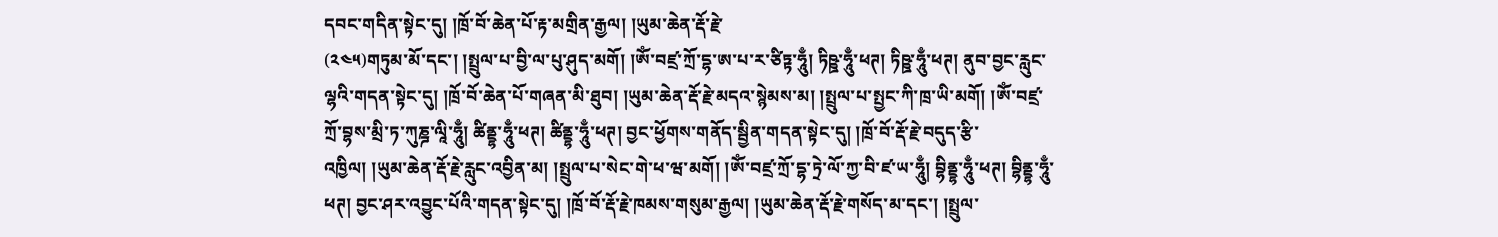དབང་གདིན་སྟེང་དུ། །ཁྲོ་བོ་ཆེན་པོ་རྟ་མགྲིན་རྒྱལ། །ཡུམ་ཆེན་རྡོ་རྗེ་
(༢༤༥)གཏུམ་མོ་དང་། །སྤྲུལ་པ་བྱི་ལ་པུ་ཤུད་མགོ། །ཨོཾ་བཛྲ་ཀྲོ་དྷ་ཨ་པ་ར་ཙིཏྟ་ཧཱུྃ། ཏིཥྛ་ཧཱུྃ་ཕཊ། ཏིཥྛ་ཧཱུྃ་ཕཊ། ནུབ་བྱང་རླུང་ལྷའི་གདན་སྟེང་དུ། །ཁྲོ་བོ་ཆེན་པོ་གཞན་མི་ཐུབ། །ཡུམ་ཆེན་རྡོ་རྗེ་མདའ་སྙེམས་མ། །སྤྲུལ་པ་སྤྱང་ཀི་ཁྲ་ཡི་མགོ། །ཨོཾ་བཛྲ་ཀྲོ་བྷས་མྲི་ཏ་ཀུཎྜ་ལཱི་ཧཱུྃ། ཚིནྡྷ་ཧཱུྃ་ཕཊ། ཚིནྡྷ་ཧཱུྃ་ཕཊ། བྱང་ཕྱོགས་གནོད་སྦྱིན་གདན་སྟེང་དུ། །ཁྲོ་བོ་རྡོ་རྗེ་བདུད་རྩི་འཁྱིལ། །ཡུམ་ཆེན་རྡོ་རྗེ་རླུང་འབྱིན་མ། །སྤྲུལ་པ་སེང་གེ་ཕ་ཝ་མགོ། །ཨོཾ་བཛྲ་ཀྲོ་དྷ་ཏྲེ་ལོ་ཀྱ་བི་ཛ་ཡ་ཧཱུྃ། བྷིནྡྷ་ཧཱུྃ་ཕཊ། བྷིནྡྷ་ཧཱུྃ་ཕཊ། བྱང་ཤར་འབྱུང་པོའི་གདན་སྟེང་དུ། །ཁྲོ་བོ་རྡོ་རྗེ་ཁམས་གསུམ་རྒྱལ། །ཡུམ་ཆེན་རྡོ་རྗེ་གསོད་མ་དང་། །སྤྲུལ་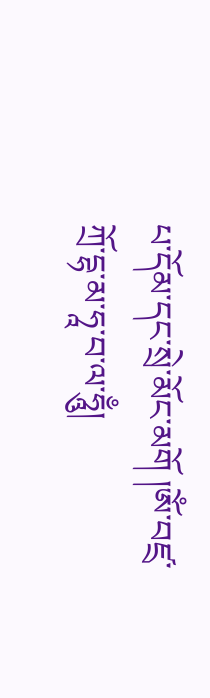པ་དོམ་དང་སྲེ་མོང་མགོ །ཨོཾ་བཛྲ་ཀྲོ་དྷ་མ་ཧཱ་བ་ལ་ཧཱུྃ།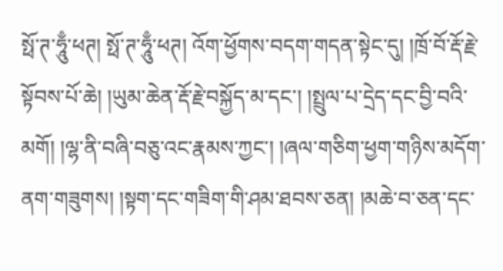སྥོ་ཊ་ཧཱུྃ་ཕཊ། སྥོ་ཊ་ཧཱུྃ་ཕཊ། འོག་ཕྱོགས་བདག་གདན་སྟེང་དུ། །ཁྲོ་བོ་རྡོ་རྗེ་སྟོབས་པོ་ཆེ། །ཡུམ་ཆེན་རྡོ་རྗེ་བསྐྱོད་མ་དང་། །སྤྲུལ་པ་དྲེད་དང་བྱི་བའི་མགོ། །ལྷ་ནི་བཞི་བཅུ་འང་རྣམས་ཀྱང་། །ཞལ་གཅིག་ཕྱག་གཉིས་མདོག་ནག་གཟུགས། །སྟག་དང་གཟིག་གི་ཤམ་ཐབས་ཅན། །མཆེ་བ་ཅན་དང་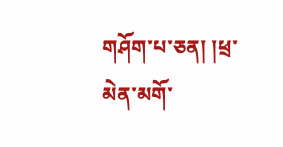གཤོག་པ་ཅན། །ཕྲ་མེན་མགོ་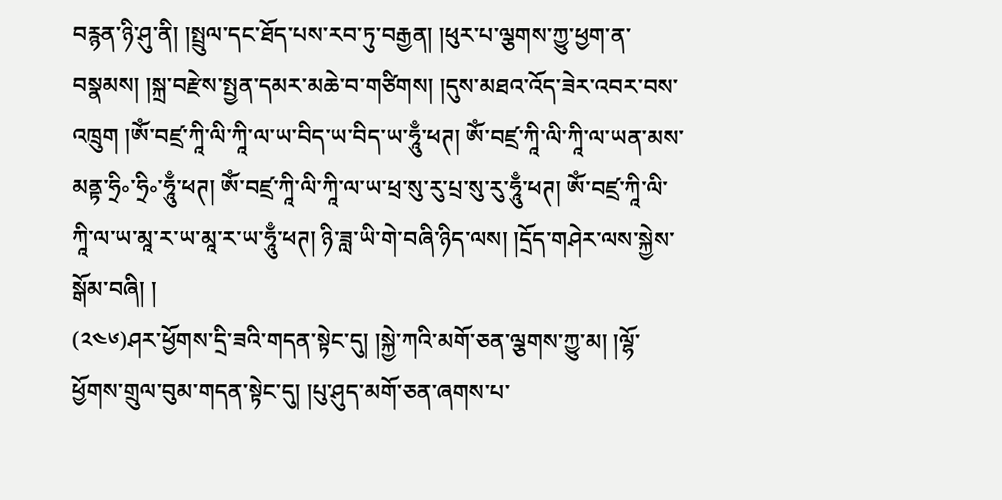བརྙན་ཉི་ཤུ་ནི། །སྤྲུལ་དང་ཐོད་པས་རབ་ཏུ་བརྒྱན། །ཕུར་པ་ལྕགས་ཀྱུ་ཕྱག་ན་བསྣམས། །སྐྲ་བརྫེས་སྤྱན་དམར་མཆེ་བ་གཙིགས། །དུས་མཐའ་འོད་ཟེར་འབར་བས་འཁྲུག །ཨོཾ་བཛྲ་ཀཱི་ལི་ཀཱི་ལ་ཡ་བིད་ཡ་བིད་ཡ་ཧཱུྃ་ཕཊ། ཨོཾ་བཛྲ་ཀཱི་ལི་ཀཱི་ལ་ཡན་མས་མནྟ་ཧྲི༚་ཧྲི༚་ཧཱུྃ་ཕཊ། ཨོཾ་བཛྲ་ཀཱི་ལི་ཀཱི་ལ་ཡ་ཕྲ་སུ་རུ་པྲ་སུ་རུ་ཧཱུྃ་ཕཊ། ཨོཾ་བཛྲ་ཀཱི་ལི་ཀཱི་ལ་ཡ་མཱ་ར་ཡ་མཱ་ར་ཡ་ཧཱུྃ་ཕཊ། ཉི་ཟླ་ཡི་གེ་བཞི་ཉིད་ལས། །དྲོད་གཤེར་ལས་སྐྱེས་སྒོམ་བཞི། །
(༢༤༦)ཤར་ཕྱོགས་དྲི་ཟའི་གདན་སྟེང་དུ། །སྐྱེ་ཀའི་མགོ་ཅན་ལྕགས་ཀྱུ་མ། །ལྷོ་ཕྱོགས་གྲུལ་བུམ་གདན་སྟེང་དུ། །པུ་ཤུད་མགོ་ཅན་ཞགས་པ་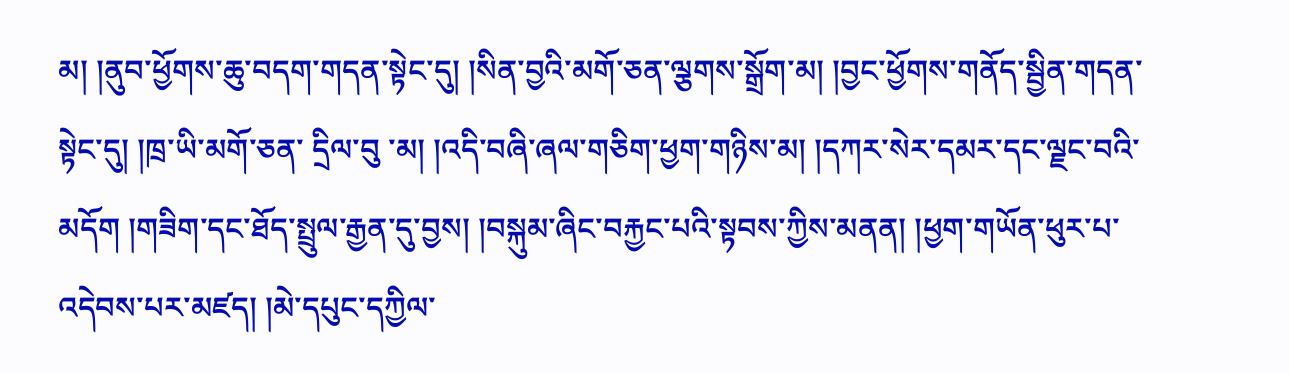མ། །ནུབ་ཕྱོགས་ཆུ་བདག་གདན་སྟེང་དུ། །སིན་བྱའི་མགོ་ཅན་ལྕགས་སྒྲོག་མ། །བྱང་ཕྱོགས་གནོད་སྦྱིན་གདན་སྟེང་དུ། །ཁྲ་ཡི་མགོ་ཅན་ དྲིལ་བུ ་མ། །འདི་བཞི་ཞལ་གཅིག་ཕྱག་གཉིས་མ། །དཀར་སེར་དམར་དང་ལྗང་བའི་མདོག །གཟིག་དང་ཐོད་སྤྲུལ་རྒྱན་དུ་བྱས། །བསྐུམ་ཞིང་བརྐྱང་པའི་སྟབས་ཀྱིས་མནན། །ཕྱག་གཡོན་ཕུར་པ་འདེབས་པར་མཛད། །མེ་དཔུང་དཀྱིལ་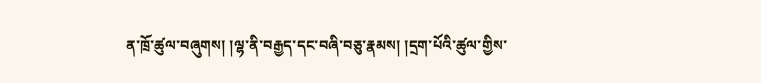ན་ཁྲོ་ཚུལ་བཞུགས། །ལྷ་ནི་བརྒྱད་དང་བཞི་བཅུ་རྣམས། །དྲག་པོའི་ཚུལ་གྱིས་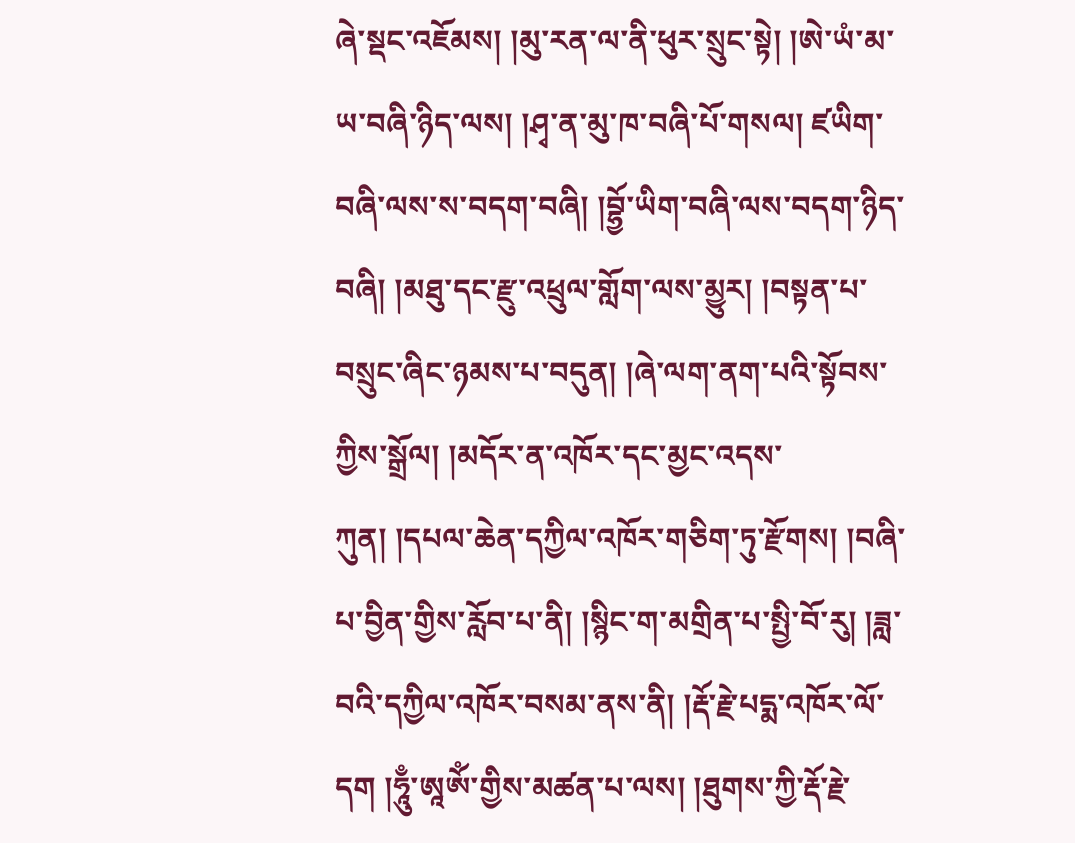ཞེ་སྡང་འཇོམས། །མུ་རན་ལ་ནི་ཕུར་སྲུང་སྟེ། །ཨེ་ཡཾ་མ་ཡ་བཞི་ཉིད་ལས། །ཤྭ་ན་མུ་ཁ་བཞི་པོ་གསལ། ཛཡིག་བཞི་ལས་ས་བདག་བཞི། །བྷྱོ་ཡིག་བཞི་ལས་བདག་ཉིད་བཞི། །མཐུ་དང་རྫུ་འཕྲུལ་གློག་ལས་མྱུར། །བསྟན་པ་བསྲུང་ཞིང་ཉམས་པ་བདུན། །ཞེ་ལག་ནག་པའི་སྟོབས་ཀྱིས་སྒྲོལ། །མདོར་ན་འཁོར་དང་མྱང་འདས་ཀུན། །དཔལ་ཆེན་དཀྱིལ་འཁོར་གཅིག་ཏུ་རྫོགས། །བཞི་པ་བྱིན་གྱིས་རློབ་པ་ནི། །སྙིང་ག་མགྲིན་པ་སྤྱི་བོ་རུ། །ཟླ་བའི་དཀྱིལ་འཁོར་བསམ་ནས་ནི། །རྡོ་རྗེ་པདྨ་འཁོར་ལོ་དག །ཧཱུྃ་ཨཱཨོཾ་གྱིས་མཚན་པ་ལས། །ཐུགས་ཀྱི་རྡོ་རྗེ་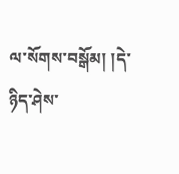ལ་སོགས་བསྒོམ། །དེ་ཉིད་ཤེས་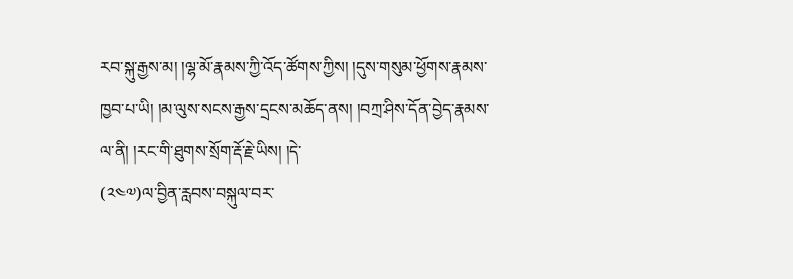རབ་སྐུ་རྒྱས་མ། །ལྷ་མོ་རྣམས་ཀྱི་འོད་ཚོགས་ཀྱིས། །དུས་གསུམ་ཕྱོགས་རྣམས་ཁྱབ་པ་ཡི། །མ་ལུས་སངས་རྒྱས་དྲངས་མཆོད་ནས། །བཀྲ་ཤིས་དོན་བྱེད་རྣམས་ལ་ནི། །རང་གི་ཐུགས་སྲོག་རྡོ་རྗེ་ཡིས། །དེ་
(༢༤༧)ལ་བྱིན་རླབས་བསྐུལ་བར་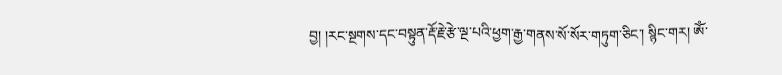བྱ། །རང་སྔགས་དང་བསྟུན་རྡོ་རྗེ་རྩེ་ལྔ་པའི་ཕྱག་རྒྱ་གནས་སོ་སོར་གཏུག་ཅིང་། སྙིང་གར། ཨོཾ་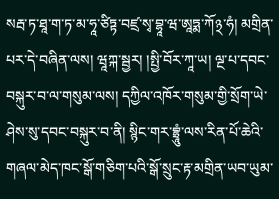སརྦ་ཏ་ཐཱ་ག་ཏ་མ་ཧཱ་ཙིཏྟ་བཛྲ་སྭ་བྷཱ་ཝ་ཨཱཏྨ་ཀོ྅་ཧཾ། མགྲིན་པར་དེ་བཞིན་ལས། ཝཱཀྐ་སྦྱར། །སྤྱི་བོར་ཀཱ་ཡ། ལྔ་པ་དབང་བསྐུར་བ་ལ་གསུམ་ལས། དཀྱིལ་འཁོར་གསུམ་གྱི་སྲོག་ཡེ་ཤེས་སུ་དབང་བསྐུར་བ་ནི། སྙིང་གར་བྷྲཱུཾ་ལས་རིན་པོ་ཆེའི་གཞལ་མེད་ཁང་སྒོ་གཅིག་པའི་སྒོ་སྲུང་རྟ་མགྲིན་ཡབ་ཡུམ་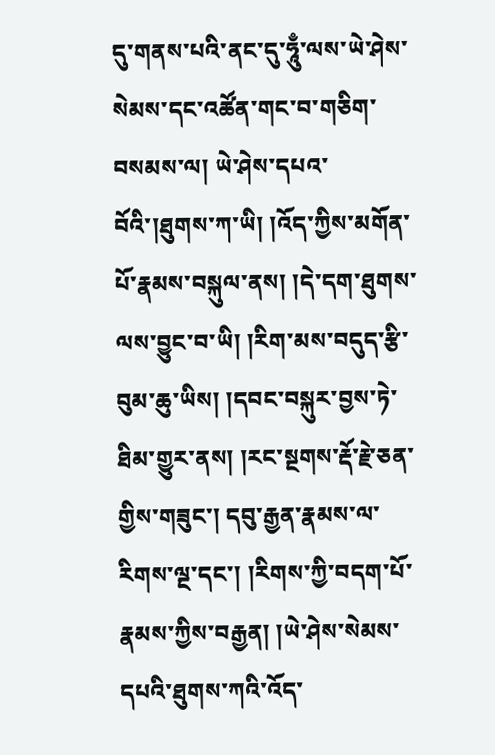དུ་གནས་པའི་ནང་དུ་ཧཱུྃ་ལས་ཡེ་ཤེས་སེམས་དང་འཚོན་གང་བ་གཅིག་བསམས་ལ། ཡེ་ཤེས་དཔའ་བོའི་།ཐུགས་ཀ་ཡི། །འོད་ཀྱིས་མགོན་པོ་རྣམས་བསྐུལ་ནས། །དེ་དག་ཐུགས་ལས་བྱུང་བ་ཡི། །རིག་མས་བདུད་རྩི་བུམ་ཆུ་ཡིས། །དབང་བསྐུར་བྱས་ཏེ་ཐིམ་གྱུར་ནས། །རང་སྔགས་རྡོ་རྗེ་ཅན་གྱིས་གཟུང་། དབུ་རྒྱན་རྣམས་ལ་རིགས་ལྔ་དང་། །རིགས་ཀྱི་བདག་པོ་རྣམས་ཀྱིས་བརྒྱན། །ཡེ་ཤེས་སེམས་དཔའི་ཐུགས་ཀའི་འོད་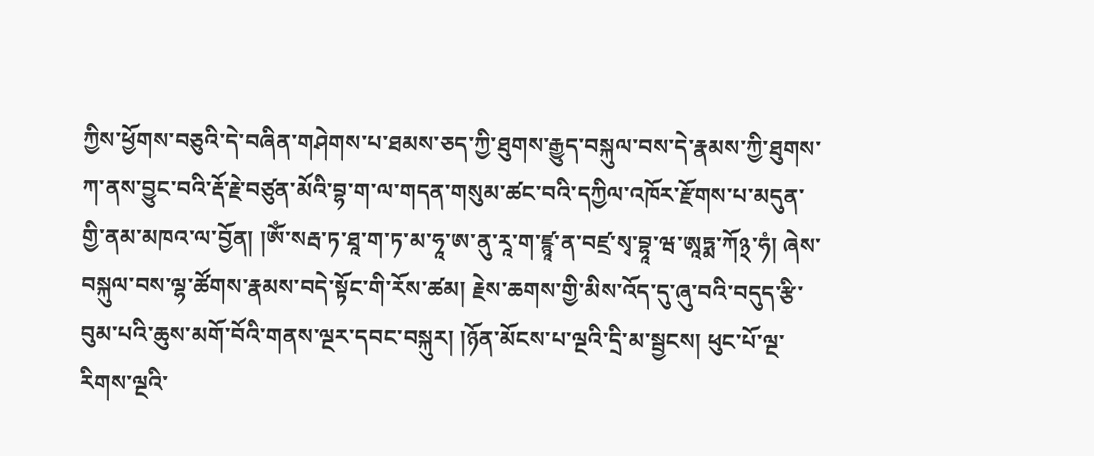ཀྱིས་ཕྱོགས་བཅུའི་དེ་བཞིན་གཤེགས་པ་ཐམས་ཅད་ཀྱི་ཐུགས་རྒྱུད་བསྐུལ་བས་དེ་རྣམས་ཀྱི་ཐུགས་ཀ་ནས་བྱུང་བའི་རྡོ་རྗེ་བཙུན་མོའི་བྷ་ག་ལ་གདན་གསུམ་ཚང་བའི་དཀྱིལ་འཁོར་རྫོགས་པ་མདུན་གྱི་ནམ་མཁའ་ལ་བྱོན། །ཨོཾ་སརྦ་ཏ་ཐཱ་ག་ཏ་མ་ཧཱ་ཨ་ནུ་རཱ་ག་ཛྙཱ་ན་བཛྲ་སྭ་བྷཱ་ཝ་ཨཱཏྨ་ཀོ྅་ཧཾ། ཞེས་བསྐུལ་བས་ལྷ་ཚོགས་རྣམས་བདེ་སྟོང་གི་རོས་ཚམ། རྗེས་ཆགས་གྱི་མིས་འོད་དུ་ཞུ་བའི་བདུད་རྩི་བུམ་པའི་ཆུས་མགོ་བོའི་གནས་ལྔར་དབང་བསྐུར། །ཉོན་མོངས་པ་ལྔའི་དྲི་མ་སྦྱངས། ཕུང་པོ་ལྔ་རིགས་ལྔའི་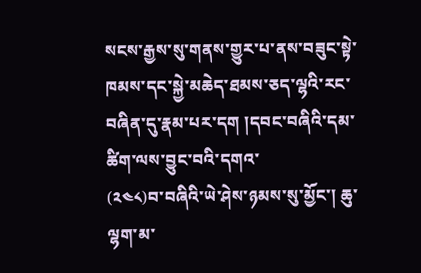སངས་རྒྱས་སུ་གནས་གྱུར་པ་ནས་བཟུང་སྟེ་ཁམས་དང་སྐྱེ་མཆེད་ཐམས་ཅད་ལྷའི་རང་བཞིན་དུ་རྣམ་པར་དག །དབང་བཞིའི་དམ་ཚིག་ལས་བྱུང་བའི་དགའ་
(༢༤༨)བ་བཞིའི་ཡེ་ཤེས་ཉམས་སུ་མྱོང་། ཆུ་ལྷག་མ་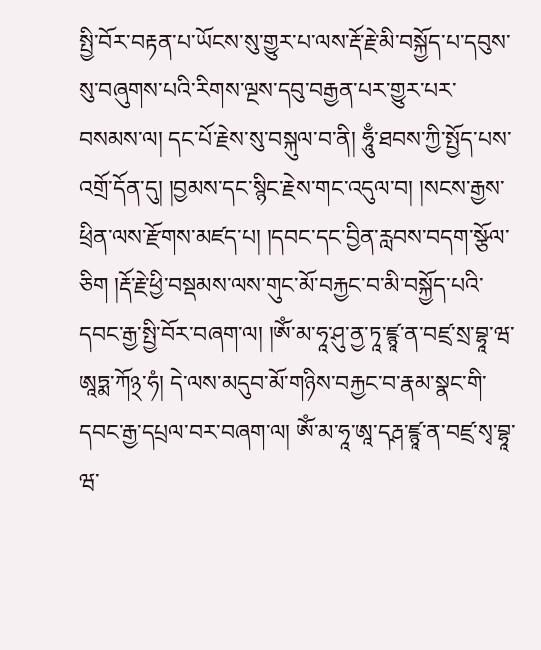སྤྱི་བོར་བརྟན་པ་ཡོངས་སུ་གྱུར་པ་ལས་རྡོ་རྗེ་མི་བསྐྱོད་པ་དབུས་སུ་བཞུགས་པའི་རིགས་ལྔས་དབུ་བརྒྱན་པར་གྱུར་པར་བསམས་ལ། དང་པོ་རྗེས་སུ་བསྐུལ་བ་ནི། ཧཱུྃ་ཐབས་ཀྱི་སྤྱོད་པས་འགྲོ་དོན་དུ། །བྱམས་དང་སྙིང་རྗེས་གང་འདུལ་བ། །སངས་རྒྱས་ཕྲིན་ལས་རྫོགས་མཛད་པ། །དབང་དང་བྱིན་རླབས་བདག་སྩོལ་ཅིག །རྡོ་རྗེ་ཕྱི་བསྡམས་ལས་གུང་མོ་བརྐྱང་བ་མི་བསྐྱོད་པའི་དབང་རྒྱ་སྤྱི་བོར་བཞག་ལ། །ཨོཾ་མ་ཧཱ་ཤུ་ནྱ་ཏཱ་ཛྙཱ་ན་བཛྲ་སྲ་བྷཱ་ཝ་ཨཱཏྨ་ཀོ྅་ཧཾ། དེ་ལས་མདུབ་མོ་གཉིས་བརྐྱང་བ་རྣམ་སྣང་གི་དབང་རྒྱ་དཔྲལ་བར་བཞག་ལ། ཨོཾ་མ་ཧཱ་ཨཱ་དརྴ་ཛྙཱ་ན་བཛྲ་སྭ་བྷཱ་ཝ་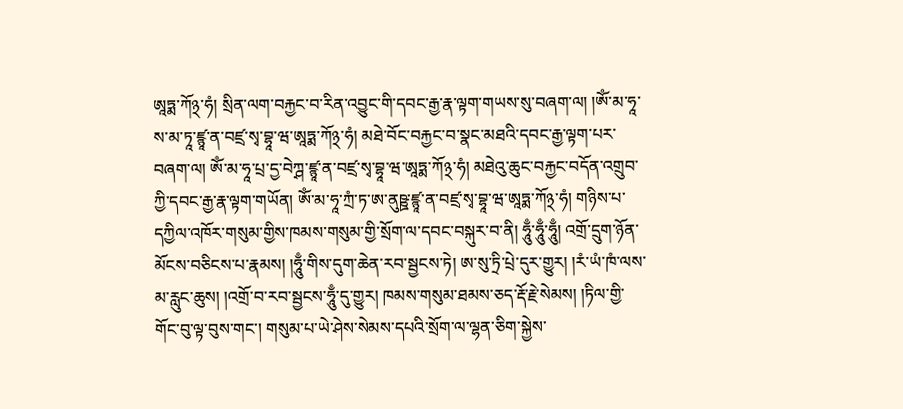ཨཱཏྨ་ཀོ྅་ཧཾ། སྲིན་ལག་བརྐྱང་བ་རིན་འབྱུང་གི་དབང་རྒྱ་རྣ་ལྟག་གཡས་སུ་བཞག་ལ། །ཨོཾ་མ་ཧཱ་ས་མ་ཏཱ་ཛྙཱ་ན་བཛྲ་སྭ་བྷཱ་ཝ་ཨཱཏྨ་ཀོ྅་ཧཾ། མཐེ་བོང་བརྐྱང་བ་སྣང་མཐའི་དབང་རྒྱ་ལྟག་པར་བཞག་ལ། ཨོཾ་མ་ཧཱ་པྲ་དྱ་བེཀྴ་ཛྙཱ་ན་བཛྲ་སྭ་བྷཱ་ཝ་ཨཱཏྨ་ཀོ྅་ཧཾ། མཐེའུ་ཆུང་བརྐྱང་བདོན་འགྲུབ་ཀྱི་དབང་རྒྱ་རྣ་ལྟག་གཡོན། ཨོཾ་མ་ཧཱ་ཀྲཾ་ཏ་ཨ་ནུཥྛ་ཛྙཱ་ན་བཛྲ་སྭ་བྷཱ་ཝ་ཨཱཏྨ་ཀོ྅་ཧཾ། གཉིས་པ་དཀྱིལ་འཁོར་གསུམ་གྱིས་ཁམས་གསུམ་གྱི་སྲོག་ལ་དབང་བསྐུར་བ་ནི། ཧཱུྃ་ཧཱུྃ་ཧཱུྃ། འགྲོ་དྲུག་ཉོན་མོངས་བཅིངས་པ་རྣམས། །ཧཱུྃ་གིས་དུག་ཆེན་རབ་སྦྱངས་ཏེ། ཨ་སུ་ཏྲི་པྲེ་དུར་གྱུར། །རཾ་ཡཾ་ཁཾ་ལས་མ་རླུང་ཆུས། །འགྲོ་བ་རབ་སྦྱངས་ཧཱུྃ་དུ་གྱུར། ཁམས་གསུམ་ཐམས་ཅད་རྡོ་རྗེ་སེམས། །ཏིལ་གྱི་གོང་བུ་ལྟ་བུས་གང་། གསུམ་པ་ཡེ་ཤེས་སེམས་དཔའི་སྲོག་ལ་ལྷན་ཅིག་སྐྱེས་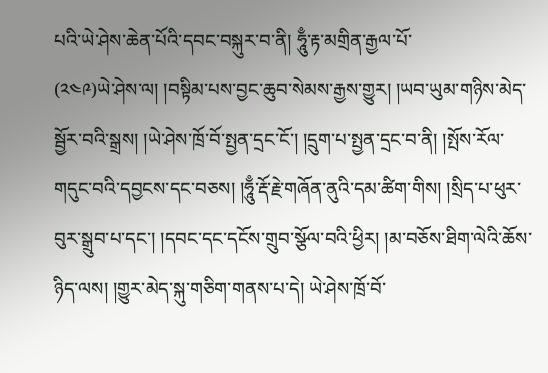པའི་ཡེ་ཤེས་ཆེན་པོའི་དབང་བསྐུར་བ་ནི། ཧཱུྃ་རྟ་མགྲིན་རྒྱལ་པོ་
(༢༤༩)ཡེ་ཤེས་ལ། །བསྟིམ་པས་བྱང་ཆུབ་སེམས་རྒྱས་གྱུར། །ཡབ་ཡུམ་གཉིས་མེད་སྦྱོར་བའི་སྒྲས། །ཡེ་ཤེས་ཁྲོ་བོ་སྤྱན་དྲང་ངོ་། །དྲུག་པ་སྤྱན་དྲང་བ་ནི། །སྤོས་རོལ་གདུང་བའི་དབྱངས་དང་བཅས། །ཧཱུྃ་རྡོ་རྗེ་གཞོན་ནུའི་དམ་ཚིག་གིས། །སྲིད་པ་ཕུར་བུར་སྒྲུབ་པ་དང་། །དབང་དང་དངོས་གྲུབ་སྩོལ་བའི་ཕྱིར། །མ་བཅོས་ཐིག་ལེའི་ཆོས་ཉིད་ལས། །གྱུར་མེད་སྐུ་གཅིག་གནས་པ་དེ། ཡེ་ཤེས་ཁྲོ་བོ་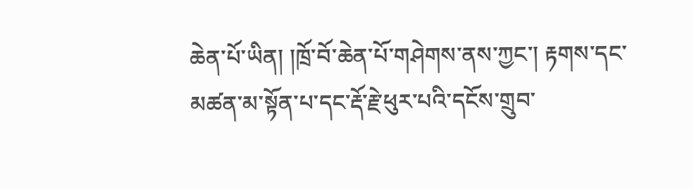ཆེན་པོ་ཡིན། །ཁྲོ་བོ་ཆེན་པོ་གཤེགས་ནས་ཀྱང་། རྟགས་དང་མཚན་མ་སྟོན་པ་དང་རྡོ་རྗེ་ཕུར་པའི་དངོས་གྲུབ་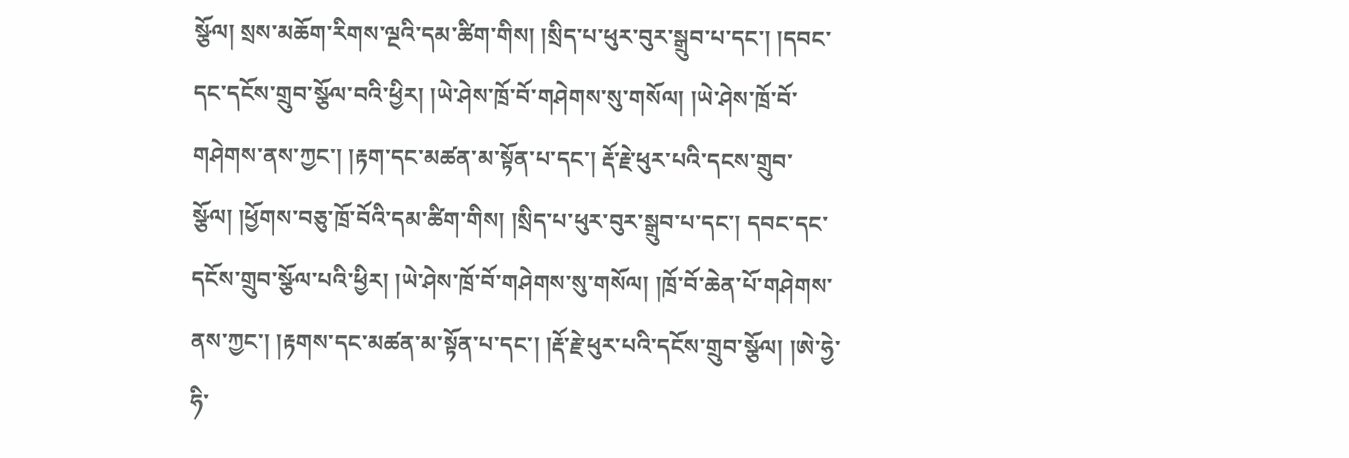སྩོལ། སྲས་མཆོག་རིགས་ལྔའི་དམ་ཚིག་གིས། །སྲིད་པ་ཕུར་བུར་སྒྲུབ་པ་དང་། །དབང་དང་དངོས་གྲུབ་སྩོལ་བའི་ཕྱིར། །ཡེ་ཤེས་ཁྲོ་བོ་གཤེགས་སུ་གསོལ། །ཡེ་ཤེས་ཁྲོ་བོ་གཤེགས་ནས་ཀྱང་། །རྟག་དང་མཚན་མ་སྟོན་པ་དང་། རྡོ་རྗེ་ཕུར་པའི་དངས་གྲུབ་སྩོལ། །ཕྱོགས་བཅུ་ཁྲོ་བོའི་དམ་ཚིག་གིས། །སྲིད་པ་ཕུར་བུར་སྒྲུབ་པ་དང་། དབང་དང་དངོས་གྲུབ་སྩོལ་པའི་ཕྱིར། །ཡེ་ཤེས་ཁྲོ་བོ་གཤེགས་སུ་གསོལ། །ཁྲོ་བོ་ཆེན་པོ་གཤེགས་ནས་ཀྱང་། །རྟགས་དང་མཚན་མ་སྟོན་པ་དང་། །རྡོ་རྗེ་ཕུར་པའི་དངོས་གྲུབ་སྩོལ། །ཨེ་ཧྱེ་ཧི་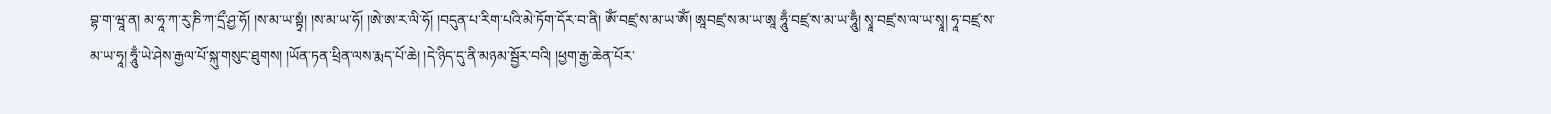བྷ་ག་ཝཱ་ན། མ་ཧཱ་ཀ་རུ་ཎི་ཀ་དྲྀ་ཤྱ་ཧོ། །ས་མ་ཡ་སྟྭཾ། །ས་མ་ཡ་ཧོ། །ཨེ་ཨ་ར་ལི་ཧོ། །བདུན་པ་རིག་པའི་མེ་ཏོག་དོར་བ་ནི། ཨོཾ་བཛྲ་ས་མ་ཡ་ཨོཾ། ཨཱབཛྲ་ས་མ་ཡ་ཨཱ ཧཱུྃ་བཛྲ་ས་མ་ཡ་ཧཱུྃ། སྭཱ་བཛྲ་ས་ལ་ཡ་སྭཱ། ཧཱ་བཛྲ་ས་མ་ཡ་ཧཱ། ཧཱུྃ་ཡེ་ཤེས་རྒྱལ་པོ་སྐུ་གསུང་ཐུགས། །ཡོན་ཏན་ཕྲིན་ལས་རྨད་པོ་ཆེ། །དེ་ཉིད་དུ་ནི་མཉམ་སྦྱོར་བའི། །ཕྱག་རྒྱ་ཆེན་པོར་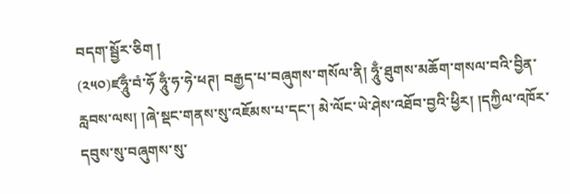བདག་སྦྱོར་ཅིག །
(༢༥༠)ཛཧཱུྃ་བཾ་ཧོ ཧཱུྃ་ཧ་ཧེ་ཕཊ། བརྒྱད་པ་བཞུགས་གསོལ་ནི། ཧཱུྃ་ཐུགས་མཆོག་གསལ་བའི་བྱིན་རླབས་ལས། །ཞེ་སྡང་གནས་སུ་འཇོམས་པ་དང་། མེ་ལོང་ཡེ་ཤེས་འཐོབ་བྱའི་ཕྱིར། །དཀྱིལ་འཁོར་དབུས་སུ་བཞུགས་སུ་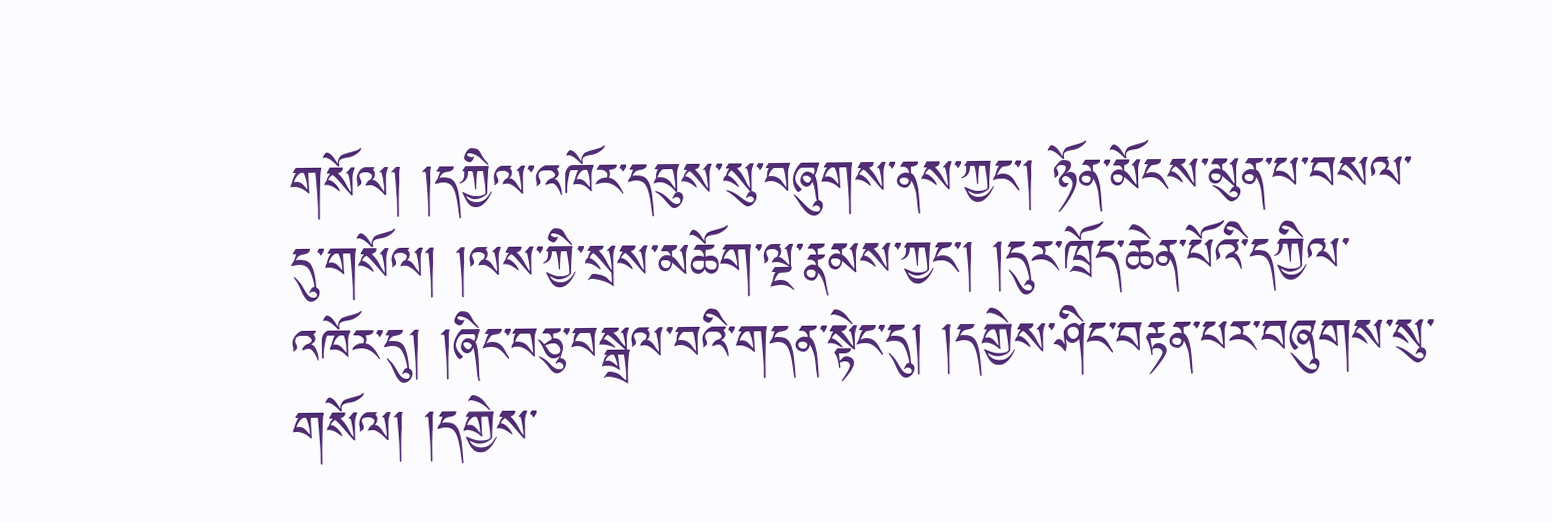གསོལ། །དཀྱིལ་འཁོར་དབུས་སུ་བཞུགས་ནས་ཀྱང་། ཉོན་མོངས་མུན་པ་བསལ་དུ་གསོལ། །ལས་ཀྱི་སྲས་མཆོག་ལྔ་རྣམས་ཀྱང་། །དུར་ཁྲོད་ཆེན་པོའི་དཀྱིལ་འཁོར་དུ། །ཞིང་བཅུ་བསྒྲལ་བའི་གདན་སྟེང་དུ། །དགྱེས་ཤིང་བརྟན་པར་བཞུགས་སུ་གསོལ། །དགྱེས་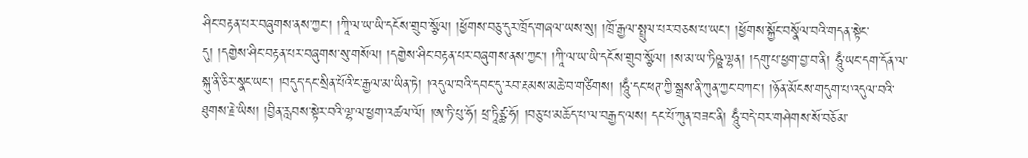ཤིང་བརྟན་པར་བཞུགས་ནས་ཀྱང་། །ཀཱི་ལ་ཡ་ཡི་དངོས་གྲུབ་སྩོལ། །ཕྱོགས་བཅུ་དུར་ཁྲོད་གཞལ་ཡས་སུ། །ཁྲོ་རྒྱལ་སྤྲུལ་པར་བཅས་པ་ཡང་། །ཕྱོགས་སྐྱོང་བསྣོལ་བའི་གདན་སྟེང་དུ། །དགྱེས་ཤིང་བརྟན་པར་བཞུགས་སུ་གསོལ། །དགྱེས་ཤིང་བརྟན་པར་བཞུགས་ནས་ཀྱང་། །ཀཱི་ལ་ཡ་ཡི་དངོས་གྲུབ་སྩོལ། །ས་མ་ཡ་ཏིཥྛ་ལྷན། །དགུ་པ་ཕྱག་བྱ་བ་ནི། ཧཱུྃ་ཡང་དག་དོན་ལ་སྐུ་ནི་ཅིར་སྣང་ཡང་། །བདུད་དང་སྲིན་པོའི་ང་རྒྱལ་མ་ཡིན་ཏེ། །འདུལ་བའི་དབང་དུ་རབ་རྔམས་མཆེ་བ་གཙིགས། །ཧཱུྃ་དང་ཕཊ་ཀྱི་སྒྲས་ནི་ཀུན་ཀྱང་བཀང་། །ཉོན་མོངས་གདུག་པ་འདུལ་བའི་ཐུགས་རྗེ་ཡིས། །བྱིན་རླབས་སྟེར་བའི་ལྷ་ལ་ཕྱག་འཚལ་ལོ། །ཨ་ཏི་པུ་ཧོ། ཕྲ་ཏཱིཙྪ་ཧོ། །བཅུ་པ་མཆོད་པ་ལ་བརྒྱད་ལས། དང་པོ་ཀུན་བཟང་ནི། ཧཱུྃ་བདེ་བར་གཤེགས་སོ་བཅོམ་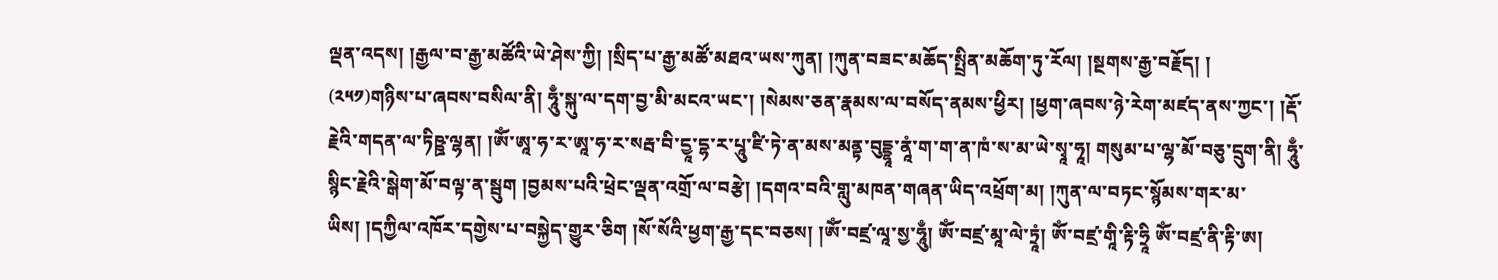ལྡན་འདས། །རྒྱལ་བ་རྒྱ་མཚོའི་ཡེ་ཤེས་ཀྱི། །སྲིད་པ་རྒྱ་མཚོ་མཐའ་ཡས་ཀུན། །ཀུན་བཟང་མཆོད་སྤྲིན་མཆོག་ཏུ་རོལ། །སྔགས་རྒྱ་བརྗོད། །
(༢༥༡)གཉིས་པ་ཞབས་བསིལ་ནི། ཧཱུྃ་སྐུ་ལ་དག་བྱ་མི་མངའ་ཡང་། །སེམས་ཅན་རྣམས་ལ་བསོད་ནམས་ཕྱིར། །ཕྱག་ཞབས་ཉེ་རེག་མཛད་ནས་ཀྱང་། །རྡོ་རྗེའི་གདན་ལ་ཏིཥྛ་ལྷན། །ཨོཾ་ཨཱ་ཧ་ར་ཨཱ་ཧ་ར་སརྦ་བི་དྱཱ་དྷ་ར་པཱུ་ཛི་ཏེ་ན་མས་མནྟ་བུདྡྷཱ་ནཱཾ་ག་ག་ན་ཁཾ་ས་མ་ཡེ་སྭཱ་ཧཱ། གསུམ་པ་ལྷ་མོ་བཅུ་དྲུག་ནི། ཧཱུྃ་སྙིང་རྗེའི་སྒེག་མོ་བལྟ་ན་སྦུག །བྱམས་པའི་ཕྲེང་ལྡན་འགྲོ་ལ་བརྩེ། །དགའ་བའི་གླུ་མཁན་གཞན་ཡིད་འཕྲོག་མ། །ཀུན་ལ་བཏང་སྙོམས་གར་མ་ཡིས། །དཀྱིལ་འཁོར་དགྱེས་པ་བསྐྱེད་གྱུར་ཅིག །སོ་སོའི་ཕྱག་རྒྱ་དང་བཅས། །ཨོཾ་བཛྲ་ལཱ་སྱ་ཧཱུྃ། ཨོཾ་བཛྲ་མཱ་ལེ་ཏྲཱཾ། ཨོཾ་བཛྲ་གཱི་རྟི་ཧྲཱི ཨོཾ་བཛྲ་ནི་རྟི་ཨ།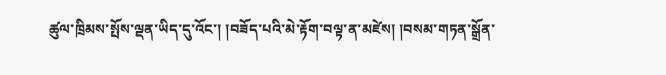ཚུལ་ཁྲིམས་སྤོས་ལྡན་ཡིད་དུ་འོང་། །བཟོད་པའི་མེ་རྟོག་བལྟ་ན་མཛེས། །བསམ་གཏན་སྒྲོན་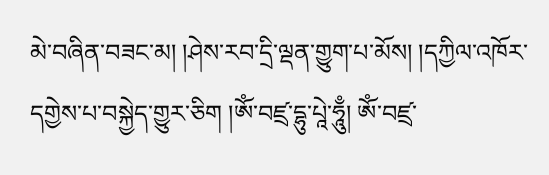མེ་བཞིན་བཟང་མ། །ཤེས་རབ་དྲི་ལྡན་གྱུག་པ་མོས། །དཀྱིལ་འཁོར་དགྱེས་པ་བསྐྱེད་གྱུར་ཅིག །ཨོཾ་བཛྲ་དྷུ་པཱེ་ཧཱུྃ། ཨོཾ་བཛྲ་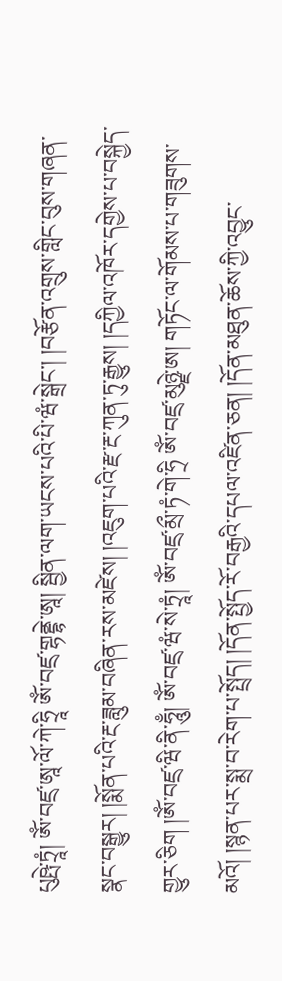པུཥྤེ་ཏྲཱཾ། ཨོཾ་བཛྲ་ཨཱ་ལོ་ཀེ་ཧྲཱི ཨོཾ་བཛྲ་གྷནྡྷེ་ཨཱ། སྦྱིན་ལག་ཡངས་པའི་པི་ཝཾ་སྒྲེང་། །བརྩོན་འགྲུས་གླིང་བུས་གཞན་སྣང་བསྒྱུར། །སྨོན་པའི་རྔ་ཟླུམ་བཞིན་རས་མཛེས། །འཇུག་པའི་རྫ་རྔ་ཀུན་ཏུ་རྒྱུས། །དཀྱིལ་འཁོར་དགྱེས་པ་བསྐྱེད་གྱུར་ཅིག །ཨོཾ་བཛྲ་ཝི་ནི་ཧཱུྃ། ཨོཾ་བཛྲ་ཝཾ་སེ་ཏྲཱཾ། ཨོཾ་བཛྲ་མྲྀ་ཏཾ་གེ་ཧྲི ཨོཾ་བཛྲ་མུཉྫེ་ཨ། གཏོང་ལ་གོམས་པ་གཟུགས་མའོ། །སྙན་པར་སྨྲ་བ་རེག་པ་སྤྲོད། །དོན་སྤྱོད་རོ་བརྒྱའི་དཔལ་འཛིན་ཅན། །དོན་མཐུན་ཆོས་ཀྱི་འབྱུང་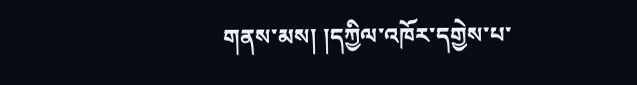གནས་མས། །དཀྱིལ་འཁོར་དགྱེས་པ་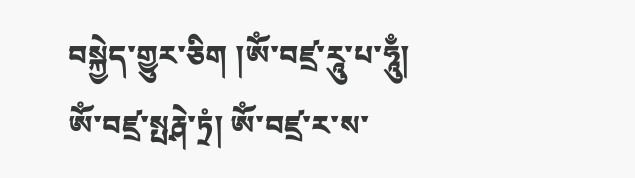བསྐྱེད་གྱུར་ཅིག །ཨོཾ་བཛྲ་རཱུ་པ་ཧཱུྃ། ཨོཾ་བཛྲ་སྤརྴེ་ཏྲཾ། ཨོཾ་བཛྲ་ར་ས་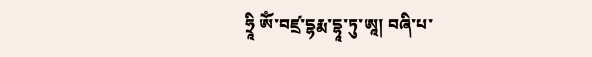ཧྲཱི ཨོཾ་བཛྲ་དྷརྨ་དྷཱ་ཏུ་ཨཱ། བཞི་པ་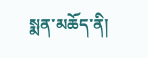སྨན་མཆོད་ནི།